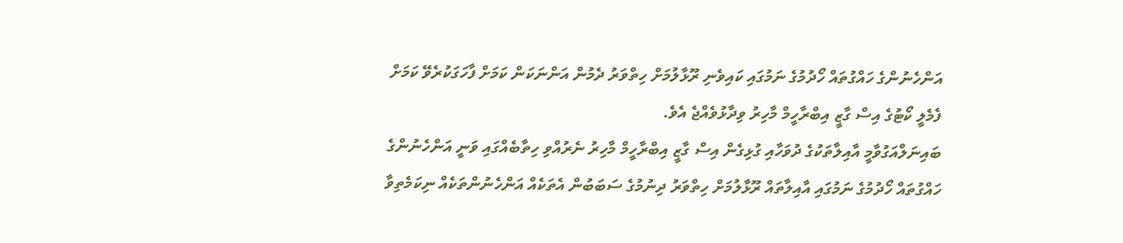އަންހެނުންގެ ހައްގުތައް ހޯދުމުގެ ނަމުގައި ކައިވެނި ރޫޅާލުމަށް ހިތްވަރު ދެމުން އަންނަކަން ކަމަށް ފާހަގަކުރެވޭ ކަމަށް ފެމެލީ ކޯޓުގެ އިސް ގާޒީ އިބްރާހީމް މާހިރު ވިދާޅުވެއްޖެ އެވެ.
ބައިނަލްއަގުވާމީ އާއިލާތަކުގެ ދުވަހާއި ގުޅިގެން އިސް ގާޒީ އިބްރާހީމް މާހިރު ނެރުއްވި ހިތާބެއްގައި ވަނީ އަންހެނުންގެ ހައްގުތައް ހޯދުމުގެ ނަމުގައި އާއިލާތައް ރޫޅާލުމަށް ހިތްވަރު ދިނުމުގެ ސަބަބުން އެތަކެއް އަންހެނުންތަކެއް ނިކަމެތިވާ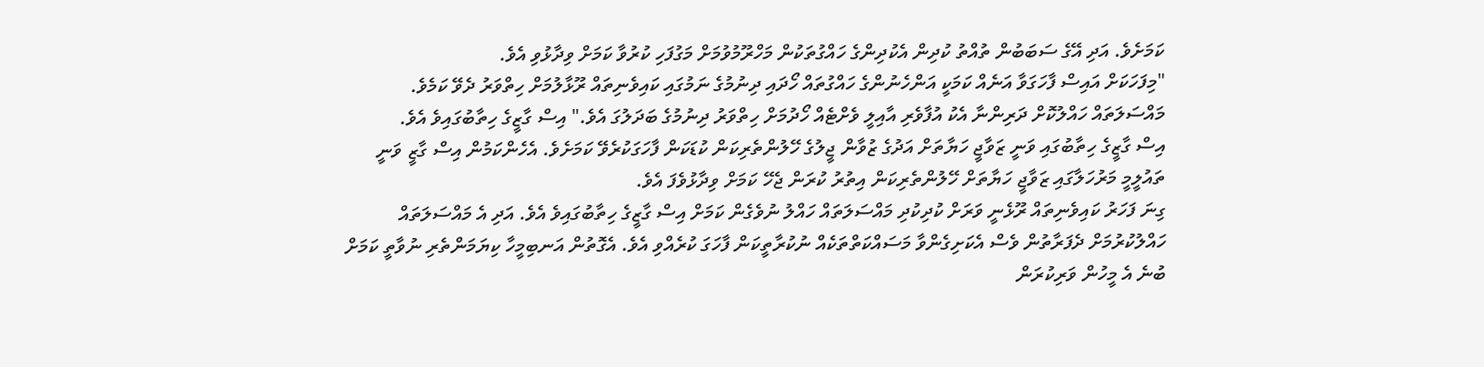ކަމަށެވެ. އަދި އޭގެ ސަބަބުން ތުއްތު ކުދިން އެކުދިންގެ ހައްގުތަކުން މަހްރޫމުވުމަށް މަގުފަހި ކުރުވާ ކަމަށް ވިދާޅުވި އެވެ.
"މިފަހަކަށް އައިސް ފާހަގަވާ އަނެއް ކަމަކީ އަންހެނުންގެ ހައްގުތައް ހޯދައި ދިނުމުގެ ނަމުގައި ކައިވެނިތައް ރޫޅާލުމަށް ހިތްވަރު ދެވޭ ކަމެވެ. މައްސަލަތައް ހައްލުކޮށް ދަރިންނާ އެކު އުފާވެރި އާއިލީ ވެށްޓެއް ހޯދުމަށް ހިތްވަރު ދިނުމުގެ ބަދަލުގަ އެވެ." އިސް ގާޒީގެ ހިތާބުގައިވެ އެވެ.
އިސް ގާޒީގެ ހިތާބުގައި ވަނީ ޒަވާޖީ ހަޔާތަށް އަދުގެ ޒުވާން ޖީލުގެ ހޭލުންތެރިކަން ކުޑަކަން ފާހަގަކުރެވޭ ކަމަށެވެ. އެހެންކަމުން އިސް ގާޒީ ވަނީ ތައުލީމީ މަރުހަލާގައި ޒަވާޖީ ހަޔާތަށް ހޭލުންތެރިކަން އިތުރު ކުރަން ޖެހޭ ކަމަށް ވިދާޅުވެފަ އެވެ.
ގިނަ ފަހަރު ކައިވެނިތައް ރޫޅެނީ ވަރަށް ކުދިކުދި މައްސަލަތައް ހައްލު ނުވެގެން ކަމަށް އިސް ގާޒީގެ ހިތާބުގައިވެ އެވެ. އަދި އެ މައްސަލަތައް ހައްލުކުރުމަށް ދެފަރާތުން ވެސް އެކަށިގެންވާ މަސައްކަތްތަކެއް ނުކުރާތީކަން ފާހަގަ ކުރެއްވި އެވެ. އެގޮތުން އަނބިމީހާ ކިޔަމަންތެރި ނުވާތީ ކަމަށް ބުނެ އެ މީހުން ވަރިކުރަން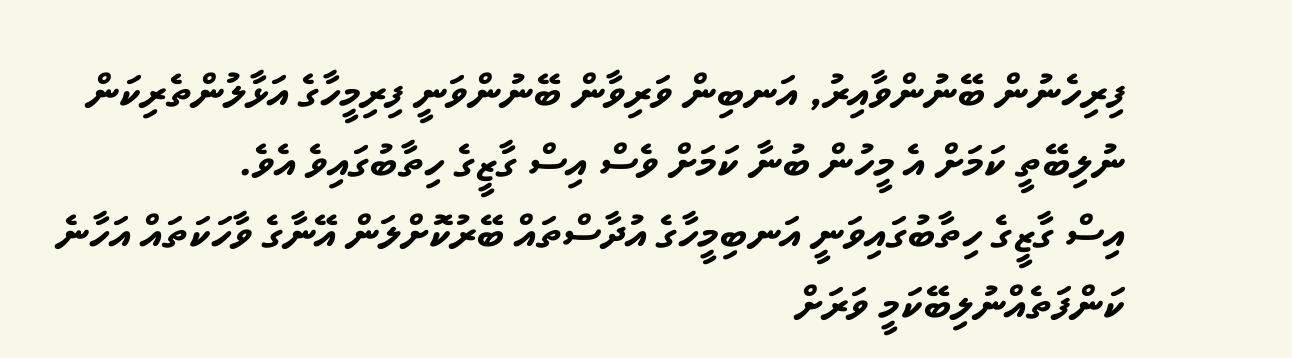ފިރިހެނުން ބޭނުންވާއިރު, އަނބިން ވަރިވާން ބޭނުންވަނީ ފިރިމީހާގެ އަޅާލުންތެރިކަން ނުލިބޭތީ ކަމަށް އެ މީހުން ބުނާ ކަމަށް ވެސް އިސް ގާޒީގެ ހިތާބުގައިވެ އެވެ.
އިސް ގާޒީގެ ހިތާބުގައިވަނީ އަނބިމީހާގެ އުދާސްތައް ބޭރުކޮށްލަން އޭނާގެ ވާހަކަތައް އަހާނެ ކަންފަތެއްނުލިބޭކަމީ ވަރަށް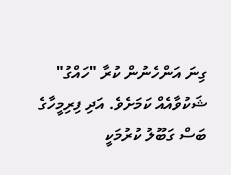ގިނަ އަންހެނުން ކުރާ "ހައްގު" ޝަކުވާއެއް ކަމަށެވެ. އަދި ފިރިމީހާގެ ބަސް ގަބޫލު ކުރުމަކީ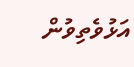އަޅުވެތިވުން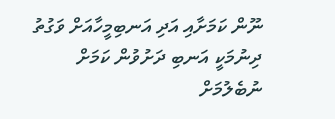ނޫން ކަމަށާއި އަދި އަނބިމީހާއަށް ވަގުތު ދިނުމަކީ އަނބި ދަށުވުން ކަމަށް ނުބެލުމަށް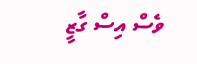ވެސް އިސް ގާޒީ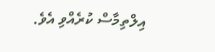އިލްތިމާސް ކުރެއްވި އެވެ.